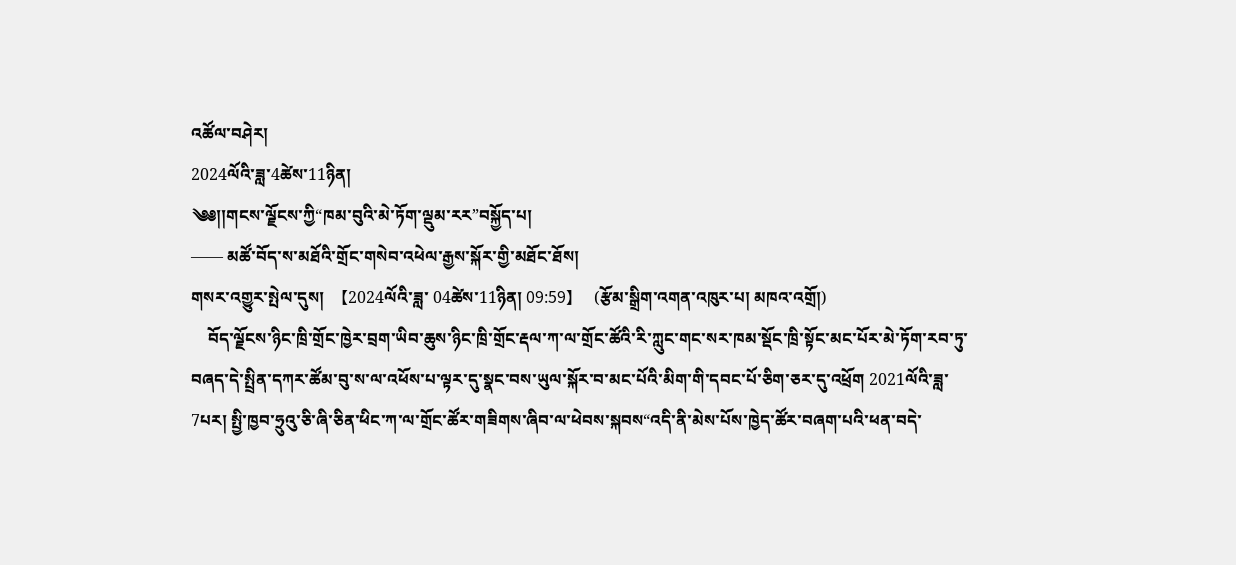འཚོལ་བཤེར།
2024ལོའི་ཟླ་4ཚེས་11ཉིན།
༄༅།།གངས་ལྗོངས་ཀྱི“ཁམ་བུའི་མེ་ཏོག་ལྡུམ་རར”བསྐྱོད་པ།
—— མཚོ་བོད་ས་མཐོའི་གྲོང་གསེབ་འཕེལ་རྒྱས་སྐོར་གྱི་མཐོང་ཐོས།
གསར་འགྱུར་སྤེལ་དུས།  【2024ལོའི་ཟླ་ 04ཚེས་11ཉིན། 09:59】   (རྩོམ་སྒྲིག་འགན་འཁུར་པ། མཁའ་འགྲོ།)
    བོད་ལྗོངས་ཉིང་ཁྲི་གྲོང་ཁྱེར་བྲག་ཡིབ་ཆུས་ཉིང་ཁྲི་གྲོང་རྡལ་ཀ་ལ་གྲོང་ཚོའི་རི་ཀླུང་གང་སར་ཁམ་སྡོང་ཁྲི་སྟོང་མང་པོར་མེ་ཏོག་རབ་ཏུ་བཞད་དེ་སྤྲིན་དཀར་ཚོམ་བུ་ས་ལ་འཕོས་པ་ལྟར་དུ་སྣང་བས་ཡུལ་སྐོར་བ་མང་པོའི་མིག་གི་དབང་པོ་ཅིག་ཅར་དུ་འཕྲོག 2021ལོའི་ཟླ་7པར། སྤྱི་ཁྱབ་ཧྲུའུ་ཅི་ཞི་ཅིན་ཕིང་ཀ་ལ་གྲོང་ཚོར་གཟིགས་ཞིབ་ལ་ཕེབས་སྐབས“འདི་ནི་མེས་པོས་ཁྱེད་ཚོར་བཞག་པའི་ཕན་བདེ་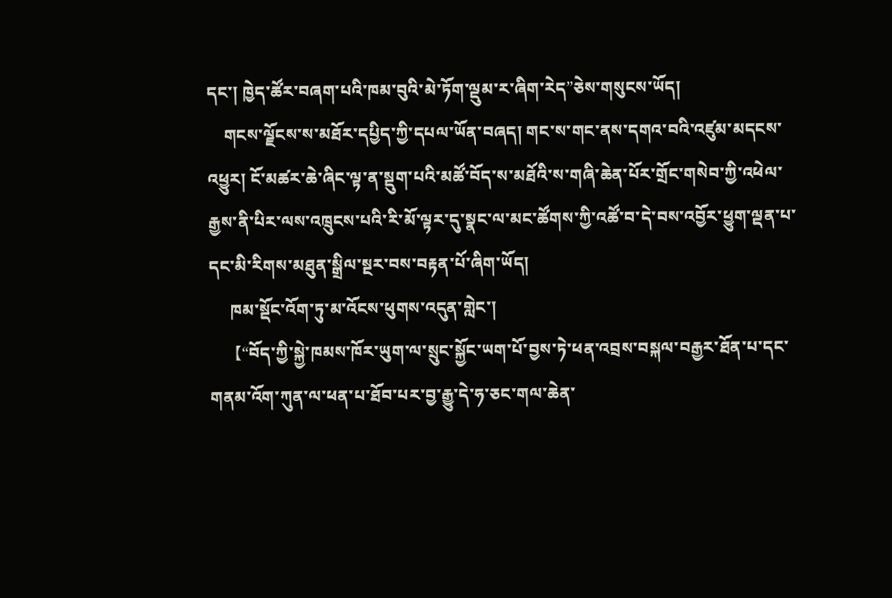དང་། ཁྱེད་ཚོར་བཞག་པའི་ཁམ་བུའི་མེ་ཏོག་ལྡུམ་ར་ཞིག་རེད”ཅེས་གསུངས་ཡོད།
    གངས་ལྗོངས་ས་མཐོར་དཔྱིད་ཀྱི་དཔལ་ཡོན་བཞད། གང་ས་གང་ནས་དགའ་བའི་འཛུམ་མདངས་འཕྱུར། ངོ་མཚར་ཆེ་ཞིང་ལྟ་ན་སྡུག་པའི་མཚོ་བོད་ས་མཐོའི་ས་གཞི་ཆེན་པོར་གྲོང་གསེབ་ཀྱི་འཕེལ་རྒྱས་ནི་པིར་ལས་འཁྲུངས་པའི་རི་མོ་ལྟར་དུ་སྣང་ལ་མང་ཚོགས་ཀྱི་འཚོ་བ་དེ་བས་འབྱོར་ཕྱུག་ལྡན་པ་དང་མི་རིགས་མཐུན་སྒྲིལ་སྔར་བས་བརྟན་པོ་ཞིག་ཡོད།
     ཁམ་སྡོང་འོག་ཏུ་མ་འོངས་ཕུགས་འདུན་གླེང་།
    【“བོད་ཀྱི་སྐྱེ་ཁམས་ཁོར་ཡུག་ལ་སྲུང་སྐྱོང་ཡག་པོ་བྱས་ཏེ་ཕན་འབྲས་བསྐལ་བརྒྱར་ཐོན་པ་དང་གནམ་འོག་ཀུན་ལ་ཕན་པ་ཐོབ་པར་བྱ་རྒྱུ་དེ་ཧ་ཅང་གལ་ཆེན་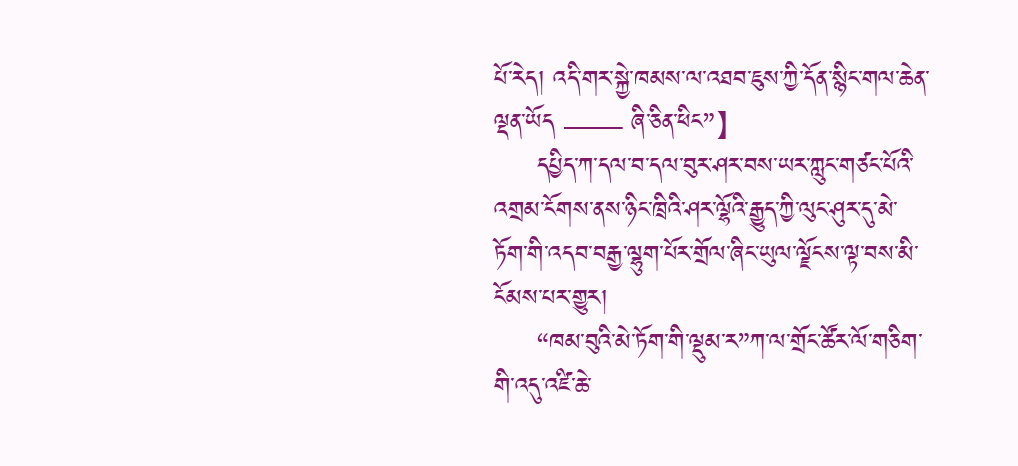པོ་རེད། འདི་གར་སྐྱེ་ཁམས་ལ་འཐབ་ཇུས་ཀྱི་དོན་སྙིང་གལ་ཆེན་ལྡན་ཡོད —— ཞི་ཅིན་ཕིང”】
     དཔྱིད་ཀ་དལ་བ་དལ་བུར་ཤར་བས་ཡར་ཀླུང་གཙང་པོའི་འགྲམ་ངོགས་ནས་ཉིང་ཁྲིའི་ཤར་ལྷོའི་རྒྱུད་ཀྱི་ལུང་ཤུར་དུ་མེ་ཏོག་གི་འདབ་བརྒྱ་ལྷུག་པོར་གྲོལ་ཞིང་ཡུལ་ལྗོངས་ལྟ་བས་མི་ངོམས་པར་གྱུར།
     “ཁམ་བུའི་མེ་ཏོག་གི་ལྡུམ་ར”ཀ་ལ་གྲོང་ཚོར་ལོ་གཅིག་གི་འདུ་འཛི་ཆེ་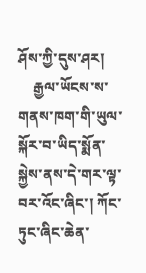ཤོས་ཀྱི་དུས་ཤར།
    རྒྱལ་ཡོངས་ས་གནས་ཁག་གི་ཡུལ་སྐོར་བ་ཡིད་སྨོན་སྐྱེས་ནས་དེ་གར་ལྟ་བར་འོང་ཞིང་། ཀོང་ཏུང་ཞིང་ཆེན་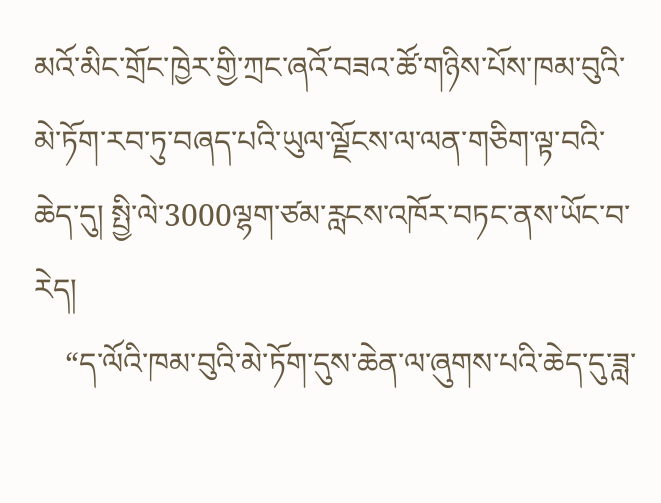མའོ་མིང་གྲོང་ཁྱེར་གྱི་ཀྲང་ཞའོ་བཟའ་ཚོ་གཉིས་པོས་ཁམ་བུའི་མེ་ཏོག་རབ་ཏུ་བཞད་པའི་ཡུལ་ལྗོངས་ལ་ལན་གཅིག་ལྟ་བའི་ཆེད་དུ། སྤྱི་ལེ་3000ལྷག་ཙམ་རླངས་འཁོར་བཏང་ནས་ཡོང་བ་རེད།
    “ད་ལོའི་ཁམ་བུའི་མེ་ཏོག་དུས་ཆེན་ལ་ཞུགས་པའི་ཆེད་དུ་ཟླ་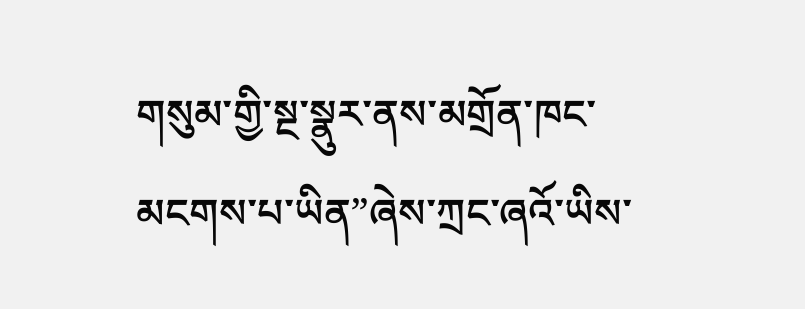གསུམ་གྱི་སྔ་སྣུར་ནས་མགྲོན་ཁང་མངགས་པ་ཡིན”ཞེས་ཀྲང་ཞའོ་ཡིས་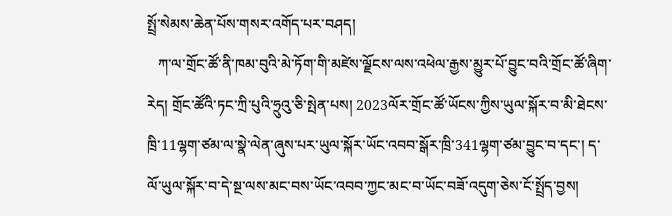སྤྲོ་སེམས་ཆེན་པོས་གསར་འགོད་པར་བཤད།
   ཀ་ལ་གྲོང་ཚོ་ནི་ཁམ་བུའི་མེ་ཏོག་གི་མཛེས་ལྗོངས་ལས་འཕེལ་རྒྱས་མྱུར་པོ་བྱུང་བའི་གྲོང་ཚོ་ཞིག་རེད། གྲོང་ཚོའི་ཏང་ཀྲི་པུའི་ཧྲུའུ་ཅི་སྤེན་པས། 2023ལོར་གྲོང་ཚོ་ཡོངས་ཀྱིས་ཡུལ་སྐོར་བ་མི་ཐེངས་ཁྲི་11ལྷག་ཙམ་ལ་སྣེ་ལེན་ཞུས་པར་ཡུལ་སྐོར་ཡོང་འབབ་སྒོར་ཁྲི་341ལྷག་ཙམ་བྱུང་བ་དང་། ད་ལོ་ཡུལ་སྐོར་བ་དེ་སྔ་ལས་མང་བས་ཡོང་འབབ་ཀྱང་མང་བ་ཡོང་བཟོ་འདུག་ཅེས་ངོ་སྤྲོད་བྱས།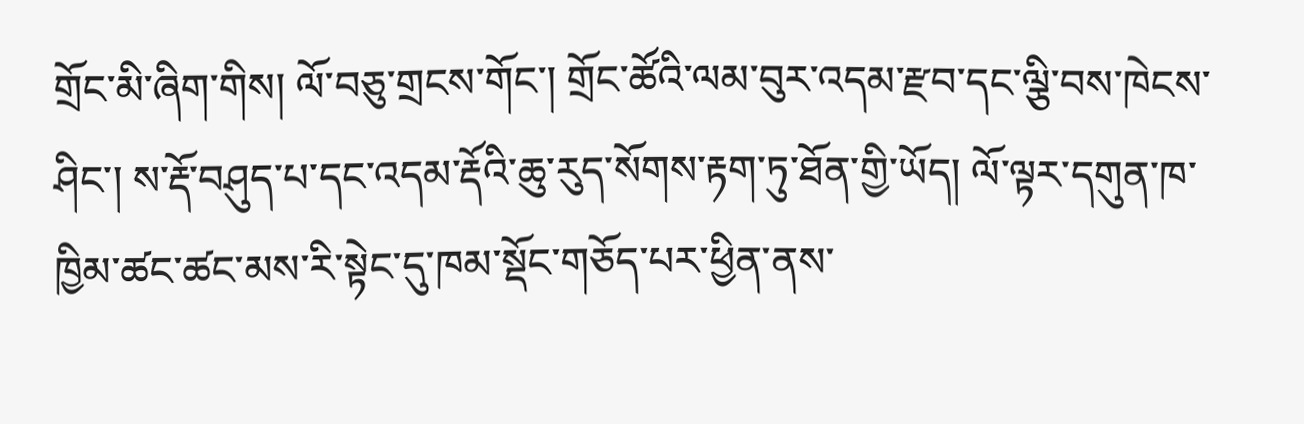གྲོང་མི་ཞིག་གིས། ལོ་བཅུ་གྲངས་གོང་། གྲོང་ཚོའི་ལམ་བུར་འདམ་རྫབ་དང་ལྕི་བས་ཁེངས་ཤིང་། ས་རྡོ་བཤུད་པ་དང་འདམ་རྡོའི་ཆུ་རུད་སོགས་རྟག་ཏུ་ཐོན་གྱི་ཡོད། ལོ་ལྟར་དགུན་ཁ་ཁྱིམ་ཚང་ཚང་མས་རི་སྟེང་དུ་ཁམ་སྡོང་གཅོད་པར་ཕྱིན་ནས་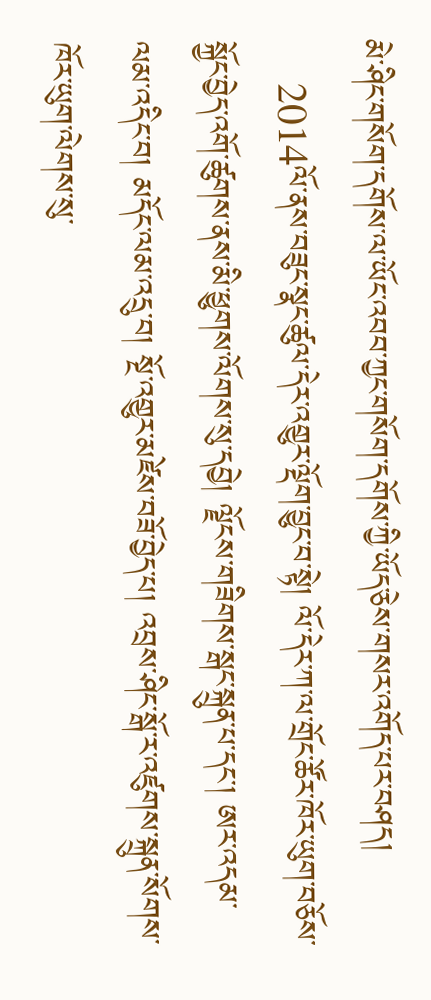མེ་ཤིང་གསོག་དགོས་ལ་ཡོང་འབབ་ཀྱང་གསོག་དགོས་ཀྱི་ཡོད་ཅེས་གསར་འགོད་པར་བཤད།
    2014ལོ་ནས་བཟུང་སྣང་ཚུལ་དེར་འགྱུར་ལྡོག་བྱུང་བ་སྟེ། ལོ་དེར་ཀ་ལ་གྲོང་ཚོར་ཁོར་ཡུག་བཅོས་སྐྱོང་བྱེད་འགོ་ཚུགས་ནས་མི་ཕྱུགས་ལོགས་སུ་དབྱེ། ལྗོངས་གཟིགས་སྒང་སྐྲུན་པ་དང་། ཨར་འདམ་ལམ་འདིང་བ། མདོང་ལམ་འདྲུ་བ། སྔོ་འགྱུར་མཛེས་བཟོ་བྱེད་པ། འབྲས་ཤིང་སྒོ་ར་འཛུགས་སྐྲུན་སོགས་ཁོར་ཡུག་ལེགས་སུ་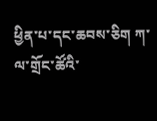ཕྱིན་པ་དང་ཆབས་ཅིག ཀ་ལ་གྲོང་ཚོའི་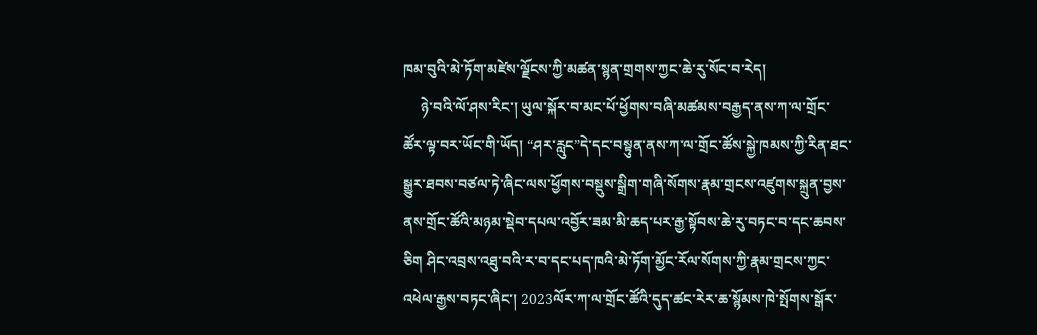ཁམ་བུའི་མེ་ཏོག་མཛེས་ལྗོངས་ཀྱི་མཚན་སྙན་གྲགས་ཀྱང་ཆེ་རུ་སོང་བ་རེད།
     ཉེ་བའི་ལོ་ཤས་རིང་། ཡུལ་སྐོར་བ་མང་པོ་ཕྱོགས་བཞི་མཚམས་བརྒྱད་ནས་ཀ་ལ་གྲོང་ཚོར་ལྟ་བར་ཡོང་གི་ཡོད། “ཤར་རླུང”དེ་དང་བསྟུན་ནས་ཀ་ལ་གྲོང་ཚོས་སྐྱེ་ཁམས་ཀྱི་རིན་ཐང་སྒྱུར་ཐབས་བཙལ་ཏེ་ཞིང་ལས་ཕྱོགས་བསྡུས་སྒྲིག་གཞི་སོགས་རྣམ་གྲངས་འཛུགས་སྐྲུན་བྱས་ནས་གྲོང་ཚོའི་མཉམ་སྡེབ་དཔལ་འབྱོར་ཟམ་མི་ཆད་པར་རྒྱ་སྟོབས་ཆེ་རུ་བཏང་བ་དང་ཆབས་ཅིག ཤིང་འབྲས་འཐུ་བའི་ར་བ་དང་པད་ཁའི་མེ་ཏོག་མྱོང་རོལ་སོགས་ཀྱི་རྣམ་གྲངས་ཀྱང་འཕེལ་རྒྱས་བཏང་ཞིང་། 2023ལོར་ཀ་ལ་གྲོང་ཚོའི་དུད་ཚང་རེར་ཆ་སྙོམས་ཁེ་སྤོགས་སྒོར་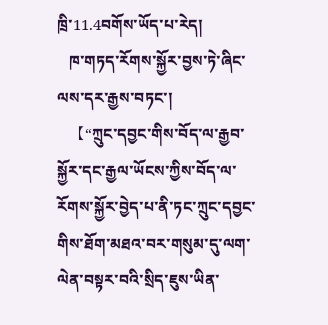ཁྲི་11.4བགོས་ཡོད་པ་རེད།
   ཁ་གཏད་རོགས་སྐྱོར་བྱས་ཏེ་ཞིང་ལས་དར་རྒྱས་བཏང་།
    【“ཀྲུང་དབྱང་གིས་བོད་ལ་རྒྱབ་སྐྱོར་དང་རྒྱལ་ཡོངས་ཀྱིས་བོད་ལ་རོགས་སྐྱོར་བྱེད་པ་ནི་ཏང་ཀྲུང་དབྱང་གིས་ཐོག་མཐའ་བར་གསུམ་དུ་ལག་ལེན་བསྟར་བའི་སྲིད་ཇུས་ཡིན་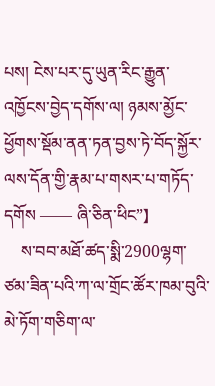པས། ངེས་པར་དུ་ཡུན་རིང་རྒྱུན་འཁྱོངས་བྱེད་དགོས་ལ། ཉམས་མྱོང་ཕྱོགས་སྡོམ་ནན་ཏན་བྱས་ཏེ་བོད་སྐྱོར་ལས་དོན་གྱི་རྣམ་པ་གསར་པ་གཏོད་དགོས —— ཞི་ཅིན་ཕིང”】
    ས་བབ་མཐོ་ཚད་སྨི་2900ལྷག་ཙམ་ཟིན་པའི་ཀ་ལ་གྲོང་ཚོར་ཁམ་བུའི་མེ་ཏོག་གཅིག་ལ་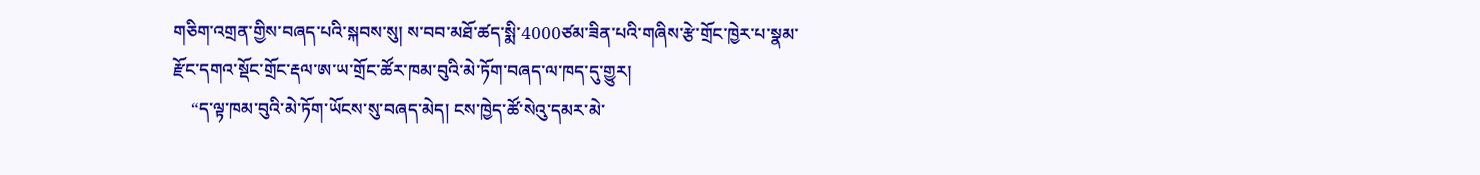གཅིག་འགྲན་གྱིས་བཞད་པའི་སྐབས་སུ། ས་བབ་མཐོ་ཚད་སྨི་4000ཙམ་ཟིན་པའི་གཞིས་རྩེ་གྲོང་ཁྱེར་པ་སྣམ་རྫོང་དགའ་སྡོང་གྲོང་རྡལ་ཨ་ཡ་གྲོང་ཚོར་ཁམ་བུའི་མེ་ཏོག་བཞད་ལ་ཁད་དུ་གྱུར།
    “ད་ལྟ་ཁམ་བུའི་མེ་ཏོག་ཡོངས་སུ་བཞད་མེད། ངས་ཁྱེད་ཚོ་སེའུ་དམར་མེ་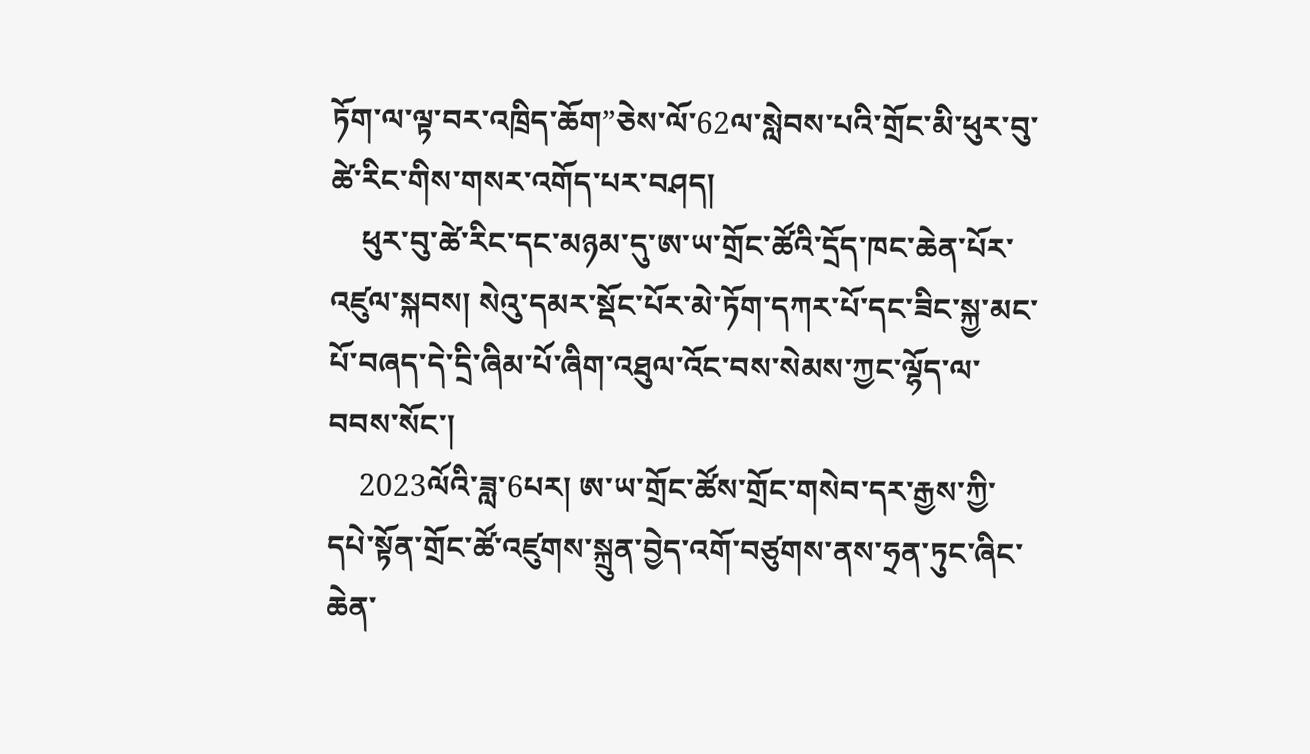ཏོག་ལ་ལྟ་བར་འཁྲིད་ཆོག”ཅེས་ལོ་62ལ་སླེབས་པའི་གྲོང་མི་ཕུར་བུ་ཚེ་རིང་གིས་གསར་འགོད་པར་བཤད།
    ཕུར་བུ་ཚེ་རིང་དང་མཉམ་དུ་ཨ་ཡ་གྲོང་ཚོའི་དྲོད་ཁང་ཆེན་པོར་འཛུལ་སྐབས། སེའུ་དམར་སྡོང་པོར་མེ་ཏོག་དཀར་པོ་དང་ཟིང་སྐྱ་མང་པོ་བཞད་དེ་དྲི་ཞིམ་པོ་ཞིག་འཐུལ་འོང་བས་སེམས་ཀྱང་ལྷོད་ལ་བབས་སོང་།
    2023ལོའི་ཟླ་6པར། ཨ་ཡ་གྲོང་ཚོས་གྲོང་གསེབ་དར་རྒྱས་ཀྱི་དཔེ་སྟོན་གྲོང་ཚོ་འཛུགས་སྐྲུན་བྱེད་འགོ་བཙུགས་ནས་ཧྲན་ཏུང་ཞིང་ཆེན་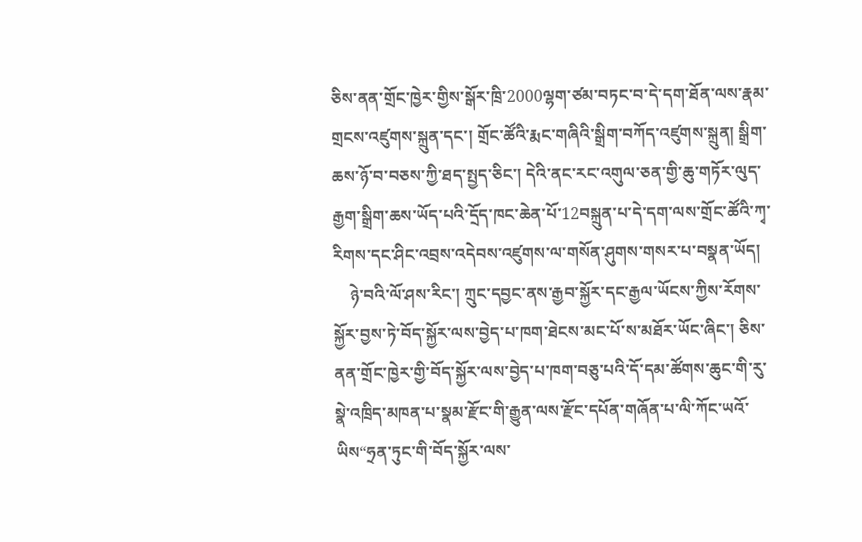ཅིས་ནན་གྲོང་ཁྱེར་གྱིས་སྒོར་ཁྲི་2000ལྷག་ཙམ་བཏང་བ་དེ་དག་ཐོན་ལས་རྣམ་གྲངས་འཛུགས་སྐྲུན་དང་། གྲོང་ཚོའི་རྨང་གཞིའི་སྒྲིག་བཀོད་འཛུགས་སྐྲུན། སྒྲིག་ཆས་ཉོ་བ་བཅས་ཀྱི་ཐད་སྤྱད་ཅིང་། དེའི་ནང་རང་འགུལ་ཅན་གྱི་ཆུ་གཏོར་ལུད་རྒྱག་སྒྲིག་ཆས་ཡོད་པའི་དྲོད་ཁང་ཆེན་པོ་12བསྐྲུན་པ་དེ་དག་ལས་གྲོང་ཚོའི་ཀྭ་རིགས་དང་ཤིང་འབྲས་འདེབས་འཛུགས་ལ་གསོན་ཤུགས་གསར་པ་བསྣན་ཡོད།
    ཉེ་བའི་ལོ་ཤས་རིང་། ཀྲུང་དབྱང་ནས་རྒྱབ་སྐྱོར་དང་རྒྱལ་ཡོངས་ཀྱིས་རོགས་སྐྱོར་བྱས་ཏེ་བོད་སྐྱོར་ལས་བྱེད་པ་ཁག་ཐེངས་མང་པོ་ས་མཐོར་ཡོང་ཞིང་། ཅིས་ནན་གྲོང་ཁྱེར་གྱི་བོད་སྐྱོར་ལས་བྱེད་པ་ཁག་བཅུ་པའི་དོ་དམ་ཚོགས་ཆུང་གི་རུ་སྣེ་འཁྲིད་མཁན་པ་སྣམ་རྫོང་གི་རྒྱུན་ལས་རྫོང་དཔོན་གཞོན་པ་ལི་ཀོང་ཡའོ་ཡིས“ཧྲན་ཏུང་གི་བོད་སྐྱོར་ལས་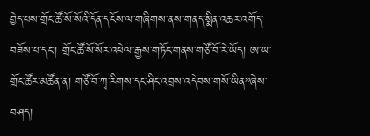བྱེད་པས་གྲོང་ཚོ་སོ་སོའི་དོན་དངོས་ལ་གཞིགས་ནས་གནད་སྨིན་འཆར་འགོད་བཟོས་པ་དང་། གྲོང་ཚོ་སོ་སོར་འཕེལ་རྒྱས་གཏོང་གནས་གཙོ་བོ་རེ་ཡོད། ཨ་ཡ་གྲོང་ཚོར་མཚོན་ན། གཙོ་བོ་ཀྭ་རིགས་དང་ཤིང་འབྲས་འདེབས་གསོ་ཡིན”ཞེས་བཤད།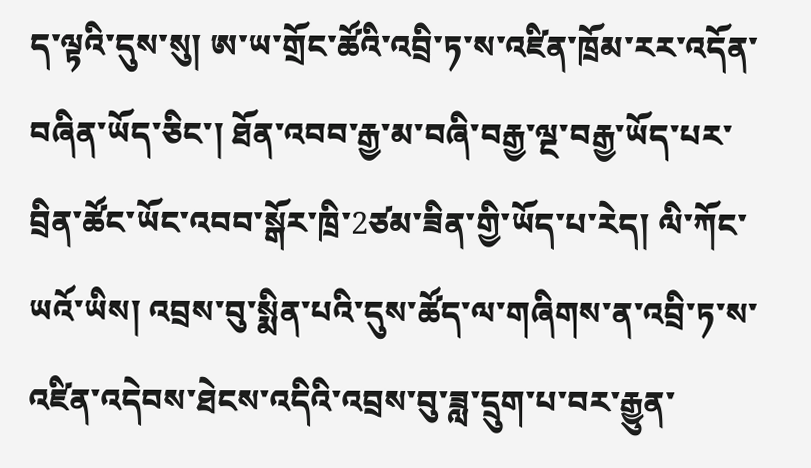ད་ལྟའི་དུས་སུ། ཨ་ཡ་གྲོང་ཚོའི་འབྲི་ཏ་ས་འཛིན་ཁྲོམ་རར་འདོན་བཞིན་ཡོད་ཅིང་། ཐོན་འབབ་རྒྱ་མ་བཞི་བརྒྱ་ལྔ་བརྒྱ་ཡོད་པར་བྲིན་ཚོང་ཡོང་འབབ་སྒོར་ཁྲི་2ཙམ་ཟིན་གྱི་ཡོད་པ་རེད། ལི་ཀོང་ཡའོ་ཡིས། འབྲས་བུ་སྨིན་པའི་དུས་ཚོད་ལ་གཞིགས་ན་འབྲི་ཏ་ས་འཛིན་འདེབས་ཐེངས་འདིའི་འབྲས་བུ་ཟླ་དྲུག་པ་བར་རྒྱུན་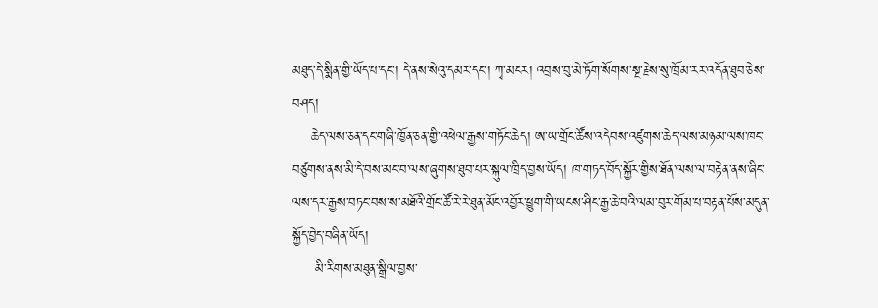མཐུད་དེ་སྨིན་གྱི་ཡོད་པ་དང་། དེ་ནས་སེའུ་དམར་དང་། ཀྭ་མངར། འབྲས་བུ་མེ་ཏོག་སོགས་སྔ་རྗེས་སུ་ཁྲོམ་རར་འདོན་ཐུབ་ཅེས་བཤད།
    ཆེད་ལས་ཅན་དང་གཞི་ཁྱོན་ཅན་གྱི་འཕེལ་རྒྱས་གཏོང་ཆེད། ཨ་ཡ་གྲོང་ཚོས་འདེབས་འཛུགས་ཆེད་ལས་མཉམ་ལས་ཁང་བཙུགས་ནས་མི་དེ་བས་མང་བ་ལས་ཞུགས་ཐུབ་པར་སྐུལ་ཁྲིད་བྱས་ཡོད། ཁ་གཏད་བོད་སྐྱོར་གྱིས་ཐོན་ལས་ལ་བརྟེན་ནས་ཞིང་ལས་དར་རྒྱས་བཏང་བས་ས་མཐོའི་གྲོང་ཚོ་རེ་རེ་ཐུན་མོང་འབྱོར་ཕྱུག་གི་ཡངས་ཤིང་རྒྱ་ཆེ་བའི་ལམ་བུར་གོམ་པ་བརྟན་པོས་མདུན་སྐྱོད་བྱེད་བཞིན་ཡོད།
     མི་རིགས་མཐུན་སྒྲིལ་བྱས་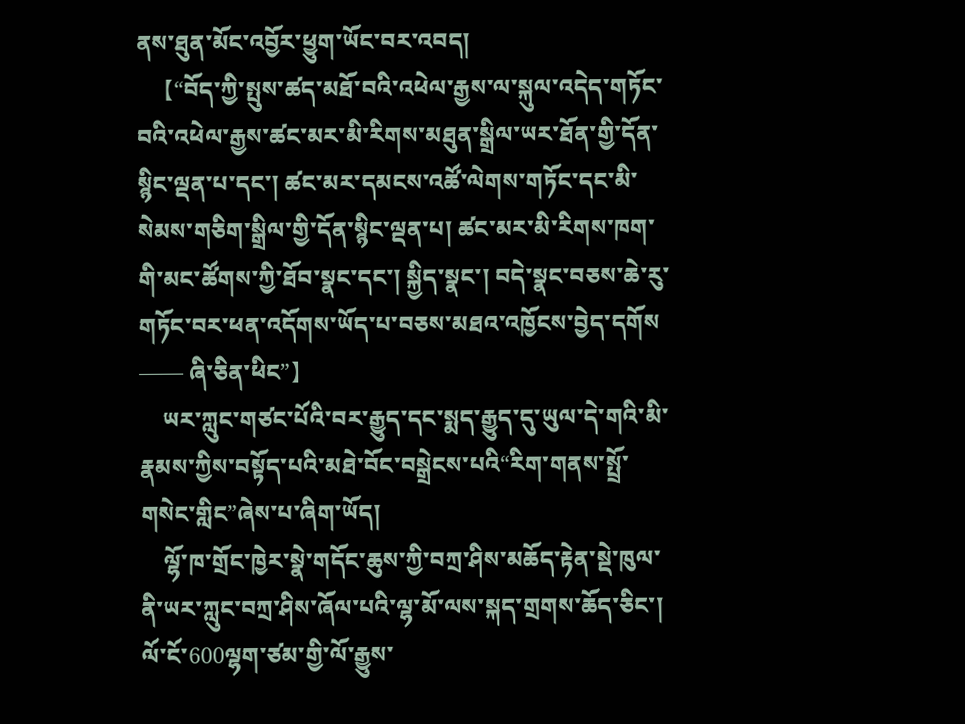ནས་ཐུན་མོང་འབྱོར་ཕྱུག་ཡོང་བར་འབད།
     【“བོད་ཀྱི་སྤུས་ཚད་མཐོ་བའི་འཕེལ་རྒྱས་ལ་སྐུལ་འདེད་གཏོང་བའི་འཕེལ་རྒྱས་ཚང་མར་མི་རིགས་མཐུན་སྒྲིལ་ཡར་ཐོན་གྱི་དོན་སྙིང་ལྡན་པ་དང་། ཚང་མར་དམངས་འཚོ་ལེགས་གཏོང་དང་མི་སེམས་གཅིག་སྒྲིལ་གྱི་དོན་སྙིང་ལྡན་པ། ཚང་མར་མི་རིགས་ཁག་གི་མང་ཚོགས་ཀྱི་ཐོབ་སྣང་དང་། སྐྱིད་སྣང་། བདེ་སྣང་བཅས་ཆེ་རུ་གཏོང་བར་ཕན་འདོགས་ཡོད་པ་བཅས་མཐའ་འཁྱོངས་བྱེད་དགོས —— ཞི་ཅིན་ཕིང”】
    ཡར་ཀླུང་གཙང་པོའི་བར་རྒྱུད་དང་སྨད་རྒྱུད་དུ་ཡུལ་དེ་གའི་མི་རྣམས་ཀྱིས་བསྟོད་པའི་མཐེ་བོང་བསྒྲེངས་པའི“རིག་གནས་སྤྲོ་གསེང་གླིང”ཞེས་པ་ཞིག་ཡོད།
    ལྷོ་ཁ་གྲོང་ཁྱེར་སྣེ་གདོང་ཆུས་ཀྱི་བཀྲ་ཤིས་མཆོད་རྟེན་སྡེ་ཁུལ་ནི་ཡར་ཀླུང་བཀྲ་ཤིས་ཞོལ་པའི་ལྷ་མོ་ལས་སྐད་གྲགས་ཆོད་ཅིང་། ལོ་ངོ་600ལྷག་ཙམ་གྱི་ལོ་རྒྱུས་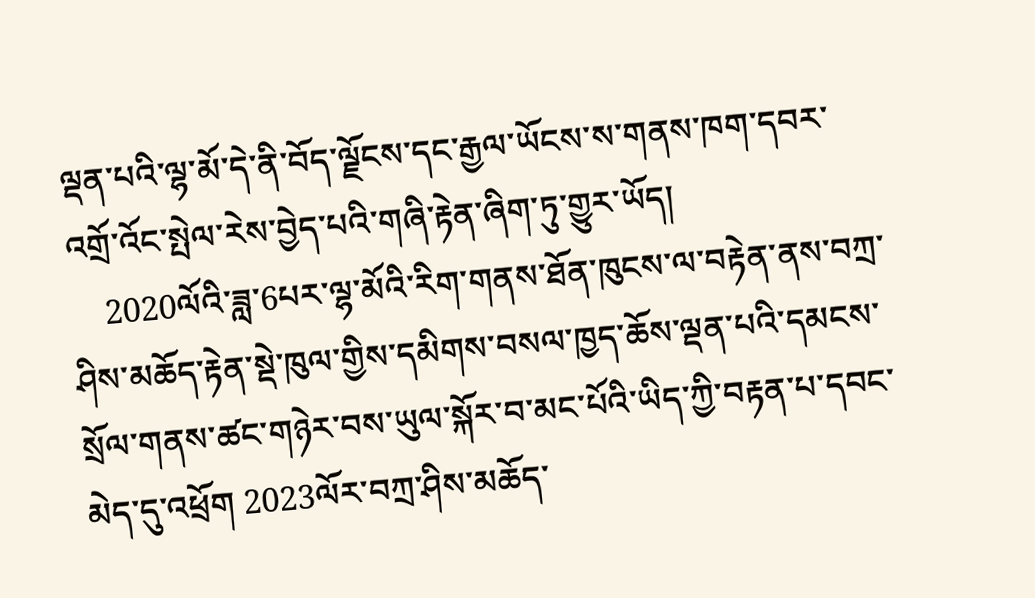ལྡན་པའི་ལྷ་མོ་དེ་ནི་བོད་ལྗོངས་དང་རྒྱལ་ཡོངས་ས་གནས་ཁག་དབར་འགྲོ་འོང་སྤེལ་རེས་བྱེད་པའི་གཞི་རྟེན་ཞིག་ཏུ་གྱུར་ཡོད།
    2020ལོའི་ཟླ་6པར་ལྷ་མོའི་རིག་གནས་ཐོན་ཁུངས་ལ་བརྟེན་ནས་བཀྲ་ཤིས་མཆོད་རྟེན་སྡེ་ཁུལ་གྱིས་དམིགས་བསལ་ཁྱད་ཆོས་ལྡན་པའི་དམངས་སྲོལ་གནས་ཚང་གཉེར་བས་ཡུལ་སྐོར་བ་མང་པོའི་ཡིད་ཀྱི་བརྟན་པ་དབང་མེད་དུ་འཕྲོག 2023ལོར་བཀྲ་ཤིས་མཆོད་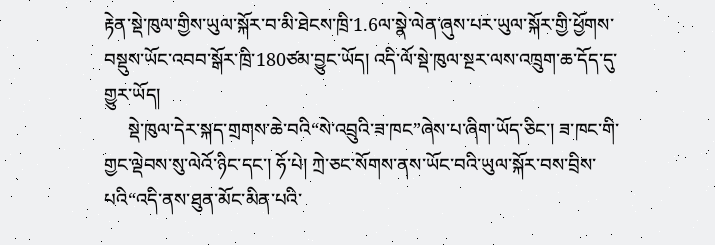རྟེན་སྡེ་ཁུལ་གྱིས་ཡུལ་སྐོར་བ་མི་ཐེངས་ཁྲི་1.6ལ་སྣེ་ལེན་ཞུས་པར་ཡུལ་སྐོར་གྱི་ཕྱོགས་བསྡུས་ཡོང་འབབ་སྒོར་ཁྲི་180ཙམ་བྱུང་ཡོད། འདི་ལོ་སྡེ་ཁུལ་སྔར་ལས་འཁྲུག་ཆ་དོད་དུ་གྱུར་ཡོད།
     སྡེ་ཁུལ་དེར་སྐད་གྲགས་ཆེ་བའི“སེ་འབྲུའི་ཟ་ཁང”ཞེས་པ་ཞིག་ཡོད་ཅིང་། ཟ་ཁང་གི་གྱང་ལྡེབས་སུ་ལེའོ་ཉིང་དང་། ཧོ་པེ། ཀྲེ་ཅང་སོགས་ནས་ཡོང་བའི་ཡུལ་སྐོར་བས་བྲིས་པའི“འདི་ནས་ཐུན་མོང་མིན་པའི་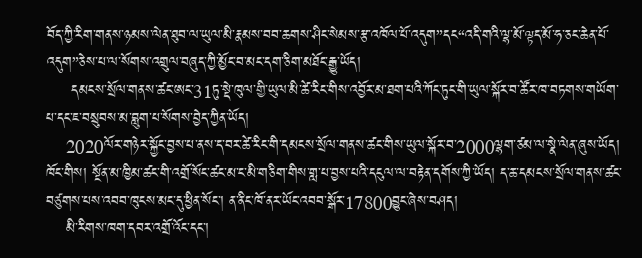བོད་ཀྱི་རིག་གནས་ཉམས་ལེན་ཐུབ་ལ་ཡུལ་མི་རྣམས་བབ་ཆགས་ཤིང་སེམས་རྩ་འཁོལ་པོ་འདུག”དང“འདི་གའི་ལྷ་མོ་ལྟད་མོ་ཧ་ཅང་ཆེན་པོ་འདུག”ཅེས་པ་ལ་སོགས་འགྲུལ་བཞུད་ཀྱི་མྱོང་བ་མང་དག་ཅིག་མཐོང་རྒྱུ་ཡོད།
     དམངས་སྲོལ་གནས་ཚང་ཨང་31ཏུ་སྡེ་ཁུལ་གྱི་ཡུལ་མི་ཚེ་རིང་གིས་འབྱོར་མ་ཐག་པའི་ཀོང་ཏུང་གི་ཡུལ་སྐོར་བ་ཚོར་ཁ་བཏགས་གཡོག་པ་དང་ཇ་བསྲུབས་མ་བླུག་པ་སོགས་བྱེད་ཀྱིན་ཡོད།
    2020ལོར་གཉེར་སྐྱོང་བྱས་པ་ནས་ད་བར་ཚེ་རིང་གི་དམངས་སྲོལ་གནས་ཚང་གིས་ཡུལ་སྐོར་བ་2000ལྷག་ཙམ་ལ་སྣེ་ལེན་ཞུས་ཡོད། ཁོང་གིས། སྔོན་མ་ཁྱིམ་ཚང་གི་འགྲོ་སོང་ཚང་མ་ང་མི་གཅིག་གིས་གླ་པ་བྱས་པའི་དངུལ་ལ་བརྟེན་དགོས་ཀྱི་ཡོད། ད་ཆ་དམངས་སྲོལ་གནས་ཚང་བཙུགས་པས་འབབ་ཁུངས་མང་དུ་ཕྱིན་སོང་། ན་ནིང་ཁོ་ནར་ཡོང་འབབ་སྒོར་17800བྱུང་ཞེས་བཤད།
    མི་རིགས་ཁག་དབར་འགྲོ་འོང་དང་།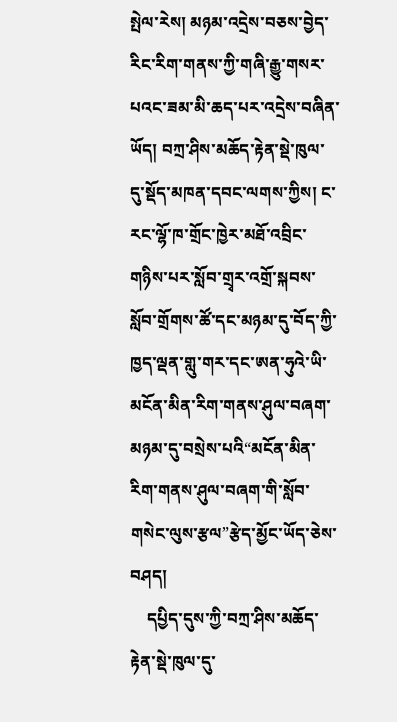སྤེལ་རེས། མཉམ་འདྲེས་བཅས་བྱེད་རིང་རིག་གནས་ཀྱི་གཞི་རྒྱུ་གསར་པའང་ཟམ་མི་ཆད་པར་འདྲེས་བཞིན་ཡོད། བཀྲ་ཤིས་མཆོད་རྟེན་སྡེ་ཁུལ་དུ་སྡོད་མཁན་དབང་ལགས་ཀྱིས། ང་རང་ལྷོ་ཁ་གྲོང་ཁྱེར་མཐོ་འབྲིང་གཉིས་པར་སློབ་གྲྭར་འགྲོ་སྐབས་སློབ་གྲོགས་ཚོ་དང་མཉམ་དུ་བོད་ཀྱི་ཁྱད་ལྡན་གླུ་གར་དང་ཨན་ཧུའེ་ཡི་མངོན་མིན་རིག་གནས་ཤུལ་བཞག་མཉམ་དུ་བསྲེས་པའི“མངོན་མིན་རིག་གནས་ཤུལ་བཞག་གི་སློབ་གསེང་ལུས་རྩལ”རྩེད་མྱོང་ཡོད་ཅེས་བཤད།
    དཔྱིད་དུས་ཀྱི་བཀྲ་ཤིས་མཆོད་རྟེན་སྡེ་ཁུལ་དུ་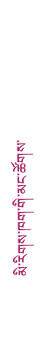མི་རིགས་ཁག་གི་མང་ཚོགས་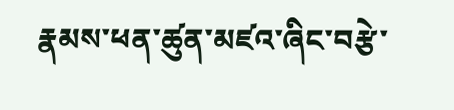རྣམས་ཕན་ཚུན་མཛའ་ཞིང་བརྩེ་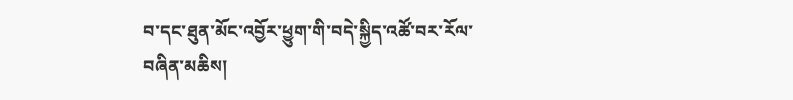བ་དང་ཐུན་མོང་འབྱོར་ཕྱུག་གི་བདེ་སྐྱིད་འཚོ་བར་རོལ་བཞིན་མཆིས།